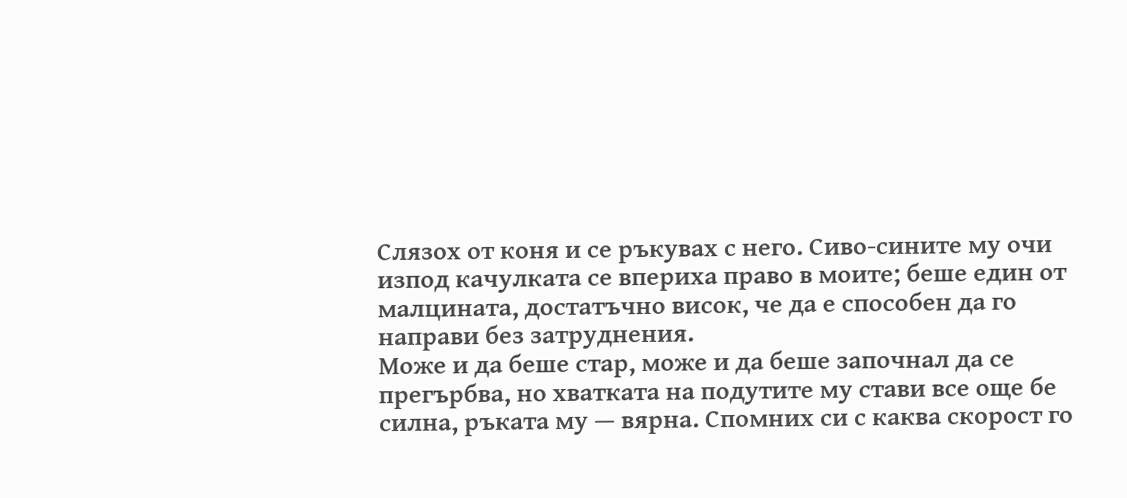Слязох от коня и се ръкувах с него. Сиво-сините му очи изпод качулката се впериха право в моите; беше един от малцината, достатъчно висок, че да е способен да го направи без затруднения.
Може и да беше стар, може и да беше започнал да се прегърбва, но хватката на подутите му стави все още бе силна, ръката му — вярна. Спомних си с каква скорост го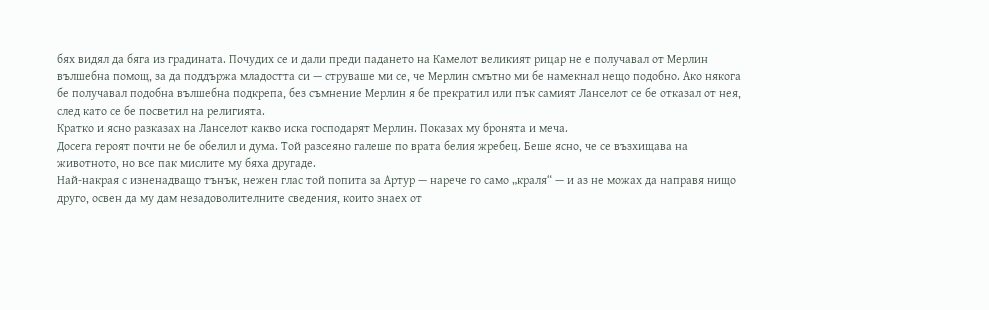бях видял да бяга из градината. Почудих се и дали преди падането на Камелот великият рицар не е получавал от Мерлин вълшебна помощ, за да поддържа младостта си — струваше ми се, че Мерлин смътно ми бе намекнал нещо подобно. Ако някога бе получавал подобна вълшебна подкрепа, без съмнение Мерлин я бе прекратил или пък самият Ланселот се бе отказал от нея, след като се бе посветил на религията.
Кратко и ясно разказах на Ланселот какво иска господарят Мерлин. Показах му бронята и меча.
Досега героят почти не бе обелил и дума. Той разсеяно галеше по врата белия жребец. Беше ясно, че се възхищава на животното, но все пак мислите му бяха другаде.
Най-накрая с изненадващо тънък, нежен глас той попита за Артур — нарече го само „краля“ — и аз не можах да направя нищо друго, освен да му дам незадоволителните сведения, които знаех от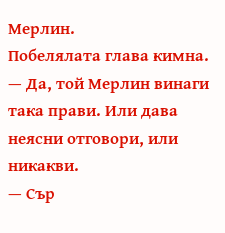Мерлин.
Побелялата глава кимна.
— Да, той Мерлин винаги така прави. Или дава неясни отговори, или никакви.
— Сър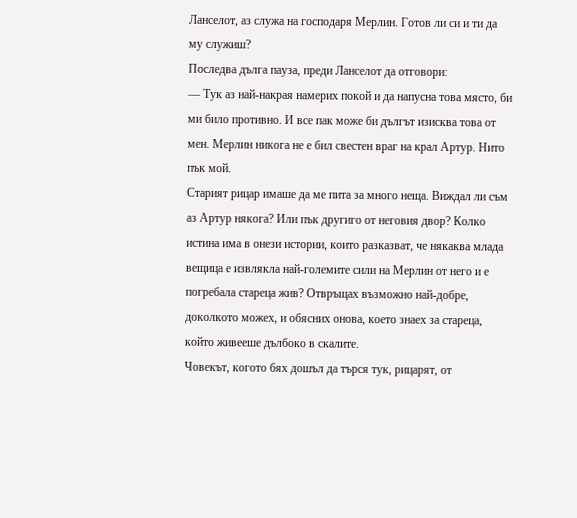Ланселот, аз служа на господаря Мерлин. Готов ли си и ти да му служиш?
Последва дълга пауза, преди Ланселот да отговори:
— Тук аз най-накрая намерих покой и да напусна това място, би ми било противно. И все пак може би дългът изисква това от мен. Мерлин никога не е бил свестен враг на крал Артур. Нито пък мой.
Старият рицар имаше да ме пита за много неща. Виждал ли съм аз Артур някога? Или пък другиго от неговия двор? Колко истина има в онези истории, които разказват, че някаква млада вещица е извлякла най-големите сили на Мерлин от него и е погребала стареца жив? Отвръщах възможно най-добре, доколкото можех, и обясних онова, което знаех за стареца, който живееше дълбоко в скалите.
Човекът, когото бях дошъл да търся тук, рицарят, от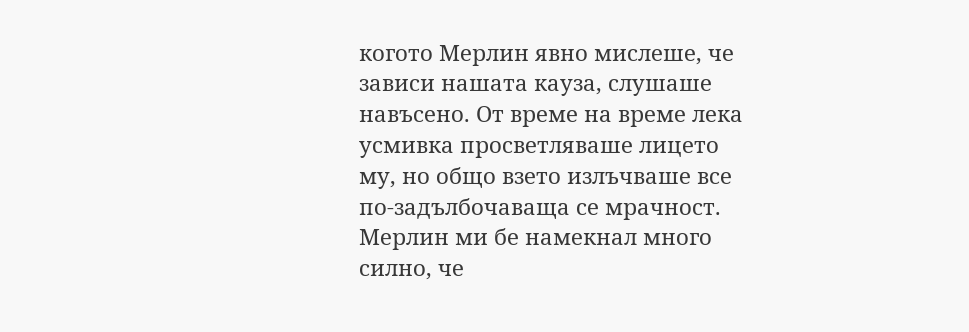когото Мерлин явно мислеше, че зависи нашата кауза, слушаше навъсено. От време на време лека усмивка просветляваше лицето му, но общо взето излъчваше все по-задълбочаваща се мрачност.
Мерлин ми бе намекнал много силно, че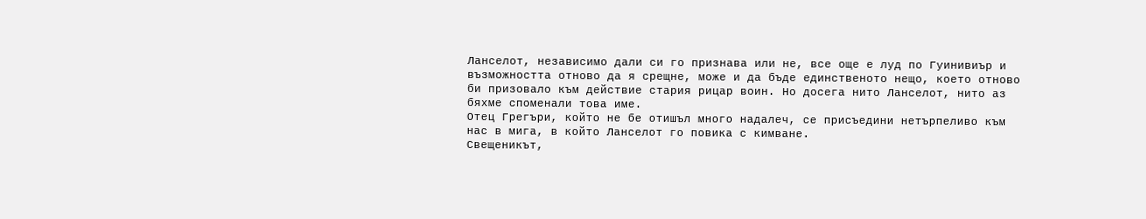Ланселот, независимо дали си го признава или не, все още е луд по Гуинивиър и възможността отново да я срещне, може и да бъде единственото нещо, което отново би призовало към действие стария рицар воин. Но досега нито Ланселот, нито аз бяхме споменали това име.
Отец Грегъри, който не бе отишъл много надалеч, се присъедини нетърпеливо към нас в мига, в който Ланселот го повика с кимване.
Свещеникът,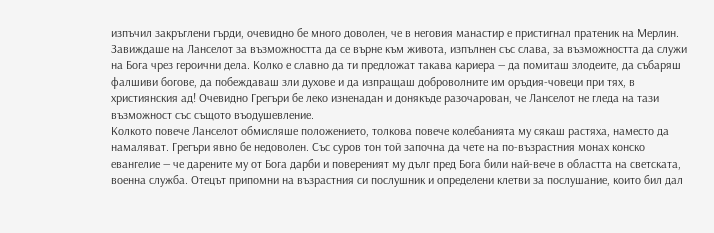изпъчил закръглени гърди, очевидно бе много доволен, че в неговия манастир е пристигнал пратеник на Мерлин. Завиждаше на Ланселот за възможността да се върне към живота, изпълнен със слава, за възможността да служи на Бога чрез героични дела. Колко е славно да ти предложат такава кариера — да помиташ злодеите, да събаряш фалшиви богове, да побеждаваш зли духове и да изпращаш доброволните им оръдия-човеци при тях, в християнския ад! Очевидно Грегъри бе леко изненадан и донякъде разочарован, че Ланселот не гледа на тази възможност със същото въодушевление.
Колкото повече Ланселот обмисляше положението, толкова повече колебанията му сякаш растяха, наместо да намаляват. Грегъри явно бе недоволен. Със суров тон той започна да чете на по-възрастния монах конско евангелие — че дарените му от Бога дарби и повереният му дълг пред Бога били най-вече в областта на светската, военна служба. Отецът припомни на възрастния си послушник и определени клетви за послушание, които бил дал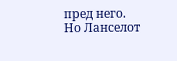пред него.
Но Ланселот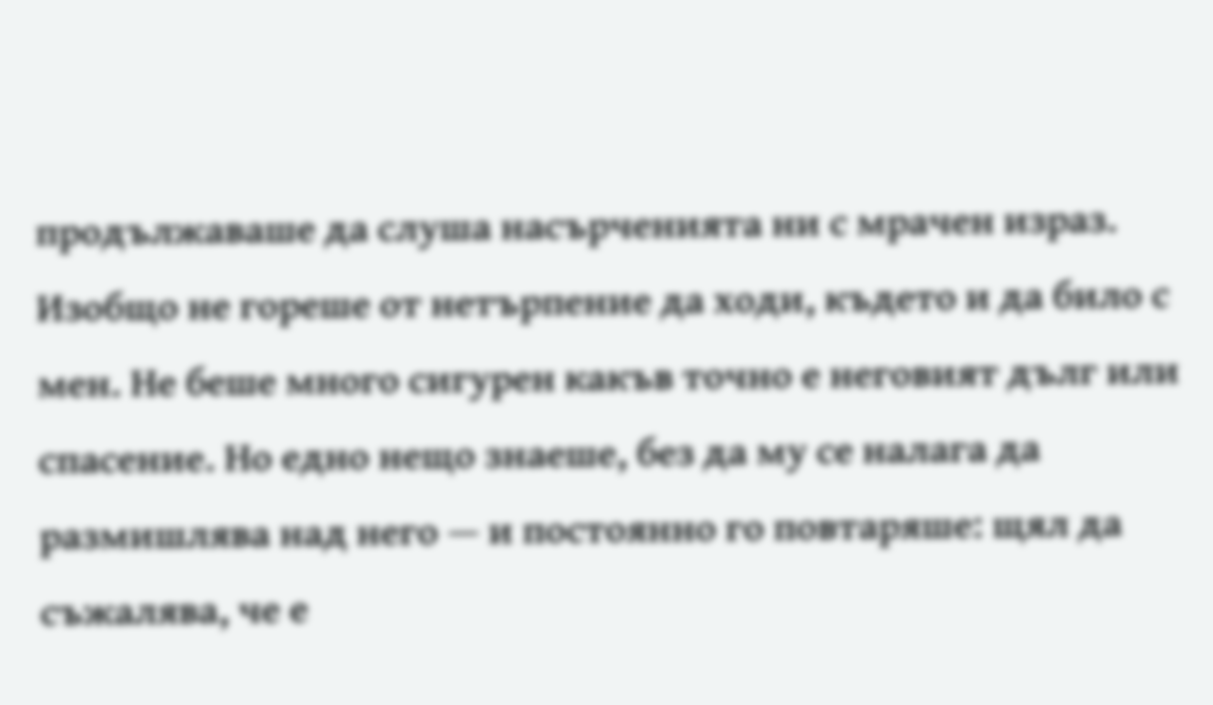продължаваше да слуша насърченията ни с мрачен израз. Изобщо не гореше от нетърпение да ходи, където и да било с мен. Не беше много сигурен какъв точно е неговият дълг или спасение. Но едно нещо знаеше, без да му се налага да размишлява над него — и постоянно го повтаряше: щял да съжалява, че е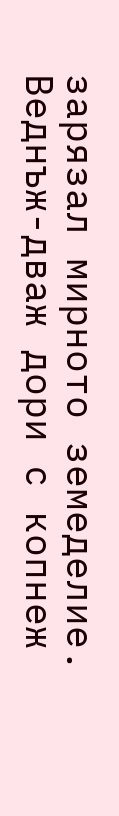зарязал мирното земеделие. Веднъж-дваж дори с копнеж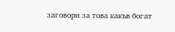заговори за това какъв богат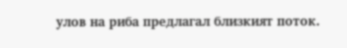улов на риба предлагал близкият поток.